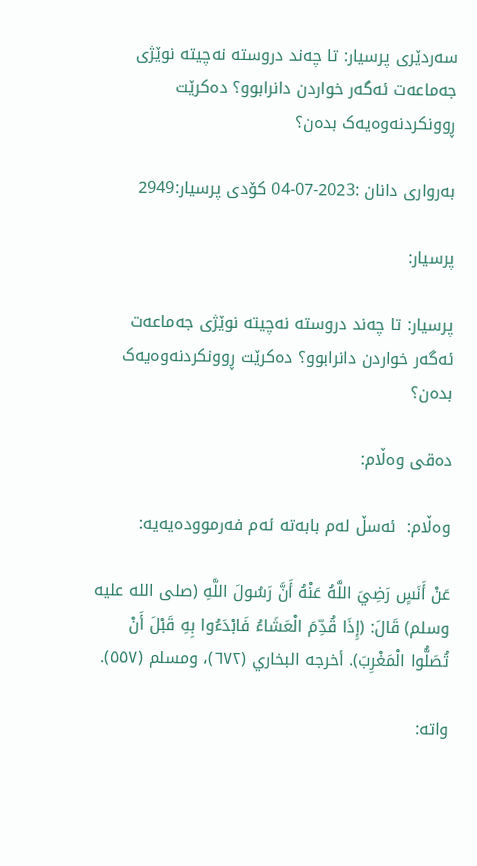سەردێری پرسیار: تا چەند دروستە نەچیتە نوێژی جەماعەت ئەگەر خواردن دانرابوو؟ دەکرێت ڕوونکردنەوەیەک بدەن؟

بەرواری دانان :2023-07-04 کۆدی پرسیار:2949

پرسیار:

پرسیار: تا چەند دروستە نەچیتە نوێژی جەماعەت ئەگەر خواردن دانرابوو؟ دەکرێت ڕوونکردنەوەیەک بدەن؟

دەقی وەڵام:

وەڵام:  ئەسڵ لەم بابەتە ئەم فەرموودەیەیە:

عَنْ أَنَسٍ رَضِيَ اللَّهُ عَنْهُ أَنَّ رَسُولَ اللَّهِ (صلى الله عليه وسلم) قَالَ: (إِذَا قُدِّمَ الْعَشَاءُ فَابْدَءُوا بِهِ قَبْلَ أَنْ تُصَلُّوا الْمَغْرِبَ). أخرجە البخاري (٦٧٢)، ومسلم (٥٥٧).

واتە: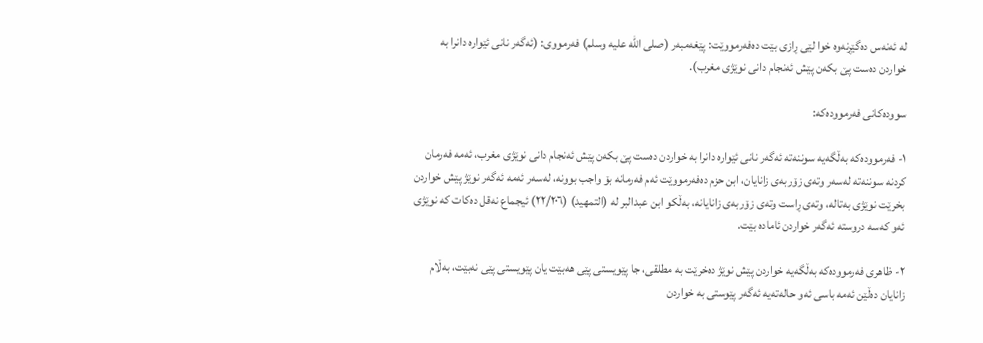لە ئەنەس دەگێڕنەوە خوا لێی ڕازی بێت دەفەرمووێت: پێغەمبەر (صلى الله عليه وسلم) فەرمووی: (ئەگەر نانی ئێوارە دانرا بە خواردن دەست پێ بکەن پێش ئەنجام دانی نوێژی مغرب).

سوودەکانی فەرموودەکە:

١- فەرموودەکە بەڵگەیە سوننەتە ئەگەر نانی ئێوارە دانرا بە خواردن دەست پێ بکەن پێش ئەنجام دانی نوێژی مغرب، ئەمە فەرمان کردنە سوننەتە لەسەر وتەی زۆربەی زانایان، ابن حزم دەفەرمووێت ئەم فەرمانە بۆ واجب بوونە، لەسەر ئەمە ئەگەر نوێژ پێش خواردن بخرێت نوێژی بەتالە، وتەی ڕاست وتەی زۆربەی زانایانە، بەڵکو ابن عبدالبر لە (التمهید) (٢٢/٢٠٦) ئیجماع نەقل دەکات کە نوێژی ئەو کەسە دروستە ئەگەر خواردن ئامادە بێت.

٢- ظاهری فەرموودەکە بەڵگەیە خواردن پێش نوێژ دەخرێت بە مطلقی، جا پێویستی پێی هەبێت یان پێویستی پێی نەبێت، بەڵام زانایان دەڵێن ئەمە باسی ئەو حالەتەیە ئەگەر پێوستی بە خواردن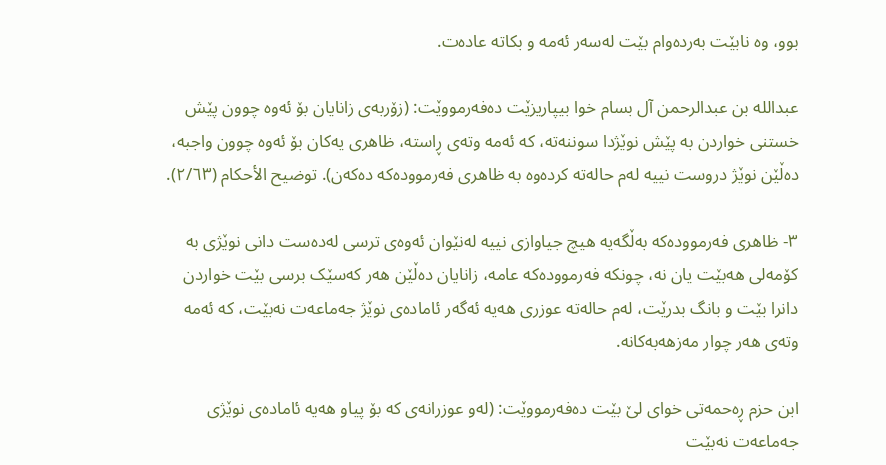بوو، وە نابێت بەردەوام بێت لەسەر ئەمە و بکاتە عادەت.

عبداللە بن عبدالرحمن آل بسام خوا بیپاریزێت دەفەرمووێت: (زۆربەی زانایان بۆ ئەوە چوون پێش خستنی خواردن بە پێش نوێژدا سوننەتە، کە ئەمە وتەی ڕاستە، ظاهری یەکان بۆ ئەوە چوون واجبە، دەڵێن نوێژ دروست نییە لەم حالەتە کردەوە بە ظاهری فەرموودەکە دەکەن). توضیح الأحکام (٢/٦٣).

٣- ظاهری فەرموودەکە بەڵگەیە هیچ جیاوازی نییە لەنێوان ئەوەی ترسی لەدەست دانی نوێژی بە کۆمەلی هەبێت یان نە، چونکە فەرموودەکە عامە، زانایان دەڵێن هەر کەسێک برسی بێت خواردن دانرا بێت و بانگ بدرێت، لەم حالەتە عوزری هەیە ئەگەر ئامادەی نوێژ جەماعەت نەبێت، کە ئەمە  وتەی هەر چوار مەزهەبەکانە.

ابن حزم ڕەحمەتی خوای لێ بێت دەفەرمووێت: (لەو عوزرانەی کە بۆ پیاو هەیە ئامادەی نوێژی جەماعەت نەبێت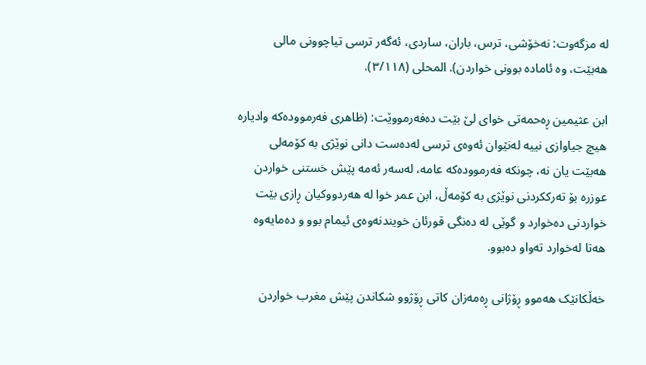لە مزگەوت: نەخۆشی، ترس، باران، ساردی، ئەگەر ترسی تیاچوونی مالی هەبێت، وە ئامادە بوونی خواردن). المحلی (٣/١١٨).

ابن عثیمین ڕەحمەتی خوای لێ بێت دەفەرمووێت: (ظاهری فەرموودەکە وادیارە هیچ جیاوازی نییە لەنێوان ئەوەی ترسی لەدەست دانی نوێژی بە کۆمەلی هەبێت یان نە، چونکە فەرموودەکە عامە، لەسەر ئەمە پێش خستنی خواردن عوزرە بۆ تەرککردنی نوێژی بە کۆمەڵ، ابن عمر خوا لە هەردووکیان ڕازی بێت خواردنی دەخوارد و گوێی لە دەنگی قورئان خویندنەوەی ئیمام بوو و دەمایەوە هەتا لەخوارد تەواو دەبوو.

خەڵکانێک هەموو ڕۆژانی ڕەمەزان کاتی ڕۆژوو شکاندن پێش مغرب خواردن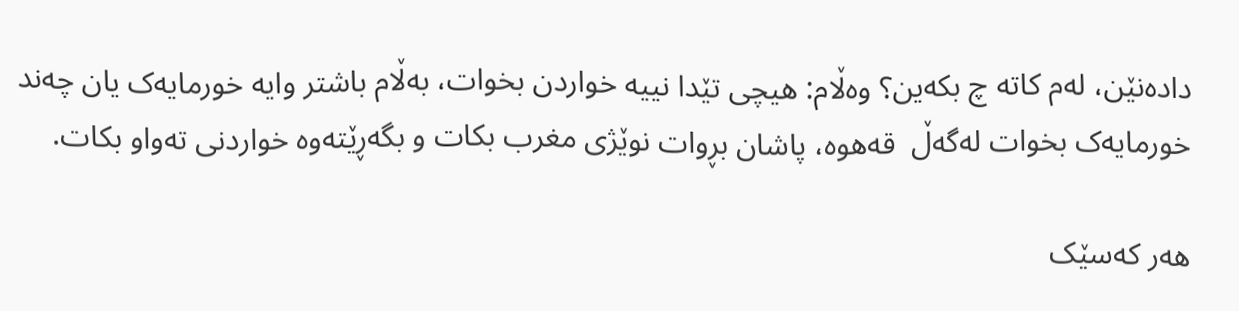دادەنێن، لەم کاتە چ بکەین؟ وەڵام: هیچی تێدا نییە خواردن بخوات، بەڵام باشتر وایە خورمایەک یان چەند خورمایەک بخوات لەگەڵ  قەهوە، پاشان بڕوات نوێژی مغرب بکات و بگەڕێتەوە خواردنی تەواو بکات.

هەر کەسێک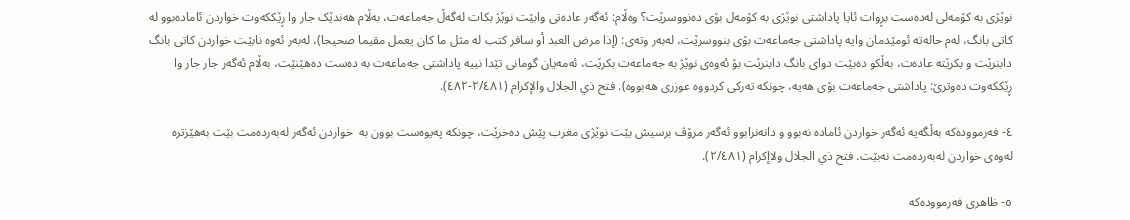نوێژی بە کۆمەلی لەدەست بڕوات ئایا پاداشتی نوێژی بە کۆمەل بۆی دەنووسرێت؟ وەڵام: ئەگەر عادەتی وابێت نوێژ بکات لەگەڵ جەماعەت، بەڵام هەندێک جار وا ڕێککەوت خواردن ئامادەبوو لە کاتی بانگ، لەم حالەتە ئومێدمان وایە پاداشتی جەماعەت بۆی بنووسرێت، لەبەر وتەی: (إذا مرض العبد أو سافر کتب لە مثل ما کان یعمل مقیما صحیحا)، لەبەر ئەوە نابێت خواردن کاتی بانگ دابنرێت و بکرێتە عادەت، بەڵکو دەبێت دوای بانگ دابنرێت بۆ ئەوەی نوێژ بە جەماعەت بکرێت، ئەمەیان گومانی تێدا نییە پاداشتی جەماعەت بە دەست دەهێنێت، بەڵام ئەگەر جار جار وا ڕێککەوت دەوترێ: پاداشتی جەماعەت بۆی هەیە، چونکە تەرکی کردووە عوزری هەبووە). فتح ذي الجلال والإکرام (٢/٤٨١-٤٨٢).

٤- فەرموودەکە بەڵگەیە ئەگەر خواردن ئامادە نەبوو و دانەنرابوو ئەگەر مرۆڤ برسیش بێت نوێژی مغرب پێش دەخرێت، چونکە پەیوەست بوون بە  خواردن ئەگەر لەبەردەمت بێت بەهێزترە لەوەی خواردن لەبەردەمت نەبێت. فتح ذي الجلال ولاإکرام (٢/٤٨١).

٥- ظاهری فەرموودەکە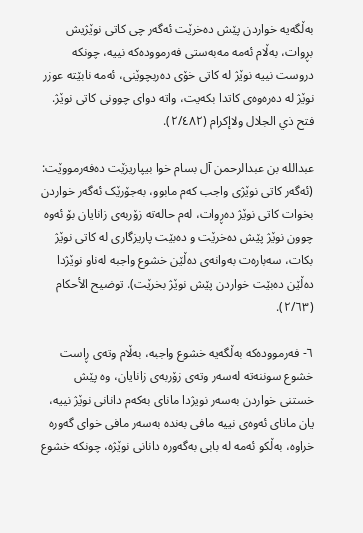بەڵگەیە خواردن پێش دەخرێت ئەگەر چی کاتی نوێژیش بڕوات، بەڵام ئەمە مەبەستی فەرموودەکە نییە، چونکە دروست نییە نوێژ لە کاتی خۆی دەربچوێنی، ئەمە نابێتە عوزر نوێژ لە دەرەوەی کاتدا بکەیت، واتە دوای چوونی کاتی نوێژ. فتح ذي الجلال ولاإکرام (٢/٤٨٢).

عبداللە بن عبدالرحمن آل بسام خوا بیپاریزێت دەفەرمووێت: (ئەگەر کاتی نوێژی واجب کەم مابوو، بەجۆرێک ئەگەر خواردن بخوات کاتی نوێژ دەڕوات، لەم حالەتە زۆربەی زانایان بۆ ئەوە چوون نوێژ پێش دەخرێت و دەبێت پاریزگاری لە کاتی نوێژ بکات، سەبارەت بەوانەی دەڵێن خشوع واجبە لەناو نوێژدا دەڵێن دەبێت خواردن پێش نوێژ بخرێت). توضیح الأحکام (٢/٦٣).

٦- فەرموودەکە بەڵگەیە خشوع واجبە، بەڵام وتەی ڕاست خشوع سوننەتە لەسەر وتەی زۆربەی زانایان، وە پێش خستنی خواردن بەسەر نویژدا مانای بەکەم دانانی نوێژ نییە، یان مانای ئەوەی نییە مافی بەندە بەسەر مافی خوای گەورە خراوە، بەڵکو ئەمە لە بابی بەگەورە دانانی نوێژە، چونکە خشوع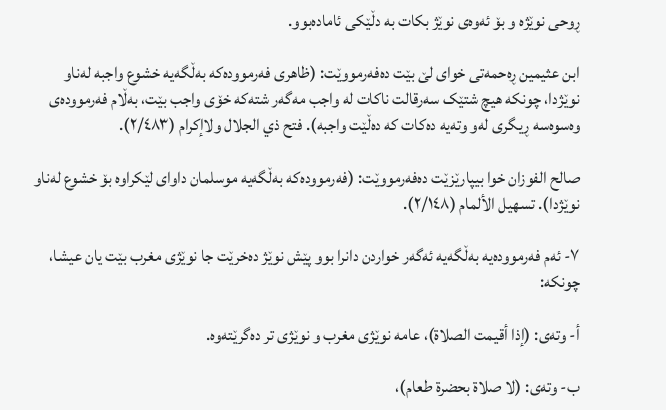ڕوحی نوێژە و بۆ ئەوەی نوێژ بکات بە دڵێکی ئامادەبوو.

ابن عثیمین ڕەحمەتی خوای لێ بێت دەفەرمووێت: (ظاهری فەرموودەکە بەڵگەیە خشوع واجبە لەناو نوێژدا، چونکە هیچ شتێک سەرقالت ناکات لە واجب مەگەر شتەکە خۆی واجب بێت، بەڵام فەرموودەی وەسوەسە ڕیگری لەو وتەیە دەکات کە دەڵێت واجبە). فتح ذي الجلال ولاإکرام (٢/٤٨٣).

صالح الفوزان خوا بیپارێزێت دەفەرمووێت: (فەرموودەکە بەڵگەیە موسلمان داوای لێکراوە بۆ خشوع لەناو نوێژدا). تسهیل الألمام (٢/١٤٨).

٧- ئەم فەرموودەیە بەڵگەیە ئەگەر خواردن دانرا بوو پێش نوێژ دەخرێت جا نوێژی مغرب بێت یان عیشا، چونکە:

أ- وتەی: (إذا أقیمت الصلاة)، عامە نوێژی مغرب و نوێژی تر دەگرێتەوە.

ب- وتەی: (لا صلاة بحضرة طعام)،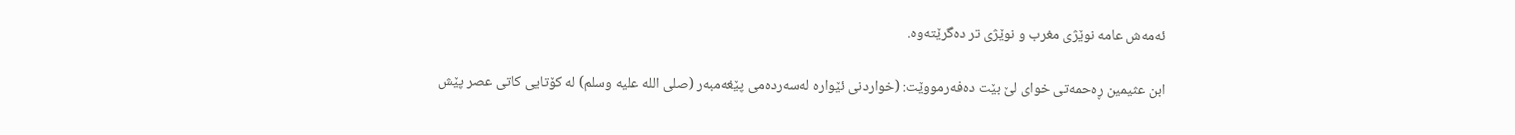ئەمەش عامە نوێژی مغرب و نوێژی تر دەگرێتەوە.

ابن عثیمین ڕەحمەتی خوای لێ بێت دەفەرمووێت: (خواردنی ئێوارە لەسەردەمی پێغەمبەر (صلى الله عليه وسلم) لە کۆتایی کاتی عصر پێش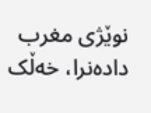نوێژی مغرب دادەنرا، خەڵک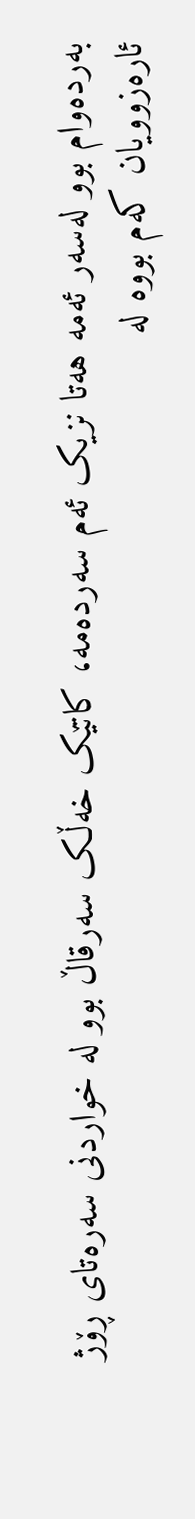بەردەوام بوو لەسەر ئەمە هەتا نزیک ئەم سەردەمە، کاتێک خەڵک سەرقاڵ بوو لە خواردنی سەرەتای ڕۆژ ئارەزوویان کەم بووە لە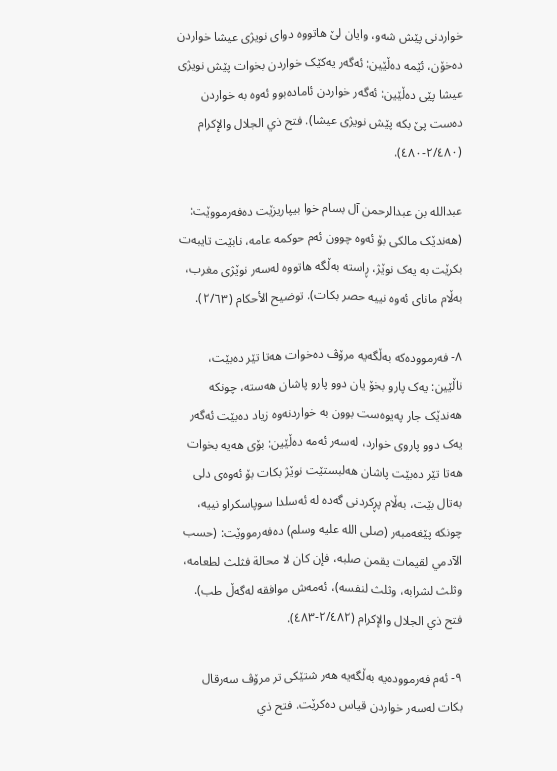خواردنی پێش شەو، وایان لێ هاتووە دوای نویژی عیشا خواردن دەخۆن، ئێمە دەڵێین: ئەگەر یەکێک خواردن بخوات پێش نویژی عیشا پێی دەڵێین: ئەگەر خواردن ئامادەبوو ئەوە بە خواردن دەست پێ بکە پێش نویژی عیشا). فتح ذي الجلال والإکرام (٢/٤٨٠-٤٨٠).

عبداللە بن عبدالرحمن آل بسام خوا بیپاریزێت دەفەرمووێت: (هەندێک مالکی بۆ ئەوە چوون ئەم حوکمە عامە، نابێت تایبەت بکرێت بە یەک نوێژ، ڕاستە بەڵگە هاتووە لەسەر نوێژی مغرب، بەڵام مانای ئەوە نییە حصر بکات). توضیح الأحکام (٢/٦٣).

٨- فەرموودەکە بەڵگەیە مرۆڤ دەخوات هەتا تێر دەبێت، ناڵێین: یەک پارو بخۆ یان دوو پارو پاشان هەستە، چونکە هەندێک جار پەیوەست بوون بە خواردنەوە زیاد دەبێت ئەگەر یەک دوو پاروی خوارد، لەسەر ئەمە دەڵێین: بۆی هەیە بخوات هەتا تێر دەبێت پاشان هەلبستێت نوێژ بکات بۆ ئەوەی دلی بەتال بێت، بەڵام پڕکردنی گەدە لە ئەسلدا سوپاسکراو نییە، چونکە پێغەمبەر (صلى الله عليه وسلم) دەفەرمووێت: (حسب الآدمي لقیمات یقمن صلبە، فإن کان لا محالة فثلث لطعامە، وثلث لشرابە، وثلث لنفسە)، ئەمەش موافقە لەگەڵ طب). فتح ذي الجلال والإکرام (٢/٤٨٢-٤٨٣).

٩- ئەم فەرموودەیە بەڵگەیە هەر شتێکی تر مرۆڤ سەرقال بکات لەسەر خواردن قیاس دەکرێت. فتح ذي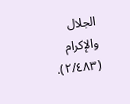الجلال والإکرام (٢/٤٨٣).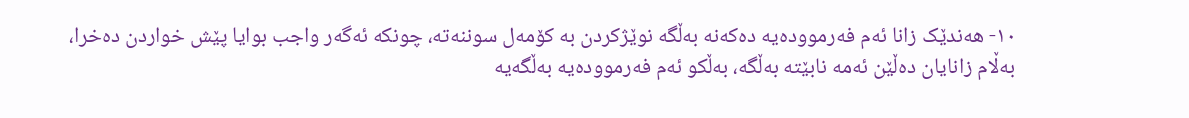١٠- هەندێک زانا ئەم فەرموودەیە دەکەنە بەڵگە نوێژکردن بە کۆمەل سوننەتە، چونکە ئەگەر واجب بوایا پێش خواردن دەخرا، بەڵام زانایان دەڵێن ئەمە نابێتە بەڵگە، بەڵکو ئەم فەرموودەیە بەڵگەیە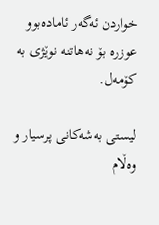خواردن ئەگەر ئامادەبوو عوزرە بۆ نەهاتنە نوێژی بە کۆمەل.

لیستی بەشەکانی پرسیار و وەڵام